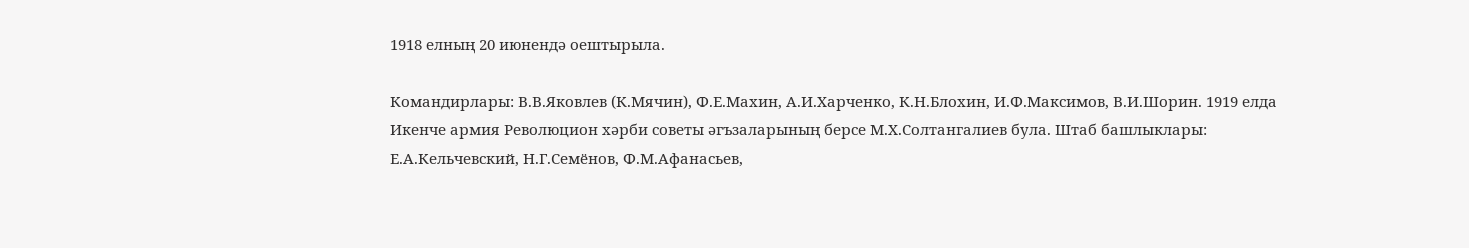1918 елның 20 июнендә оештырыла.

Командирлары: В.В.Яковлев (К.Мячин), Ф.Е.Махин, А.И.Харченко, К.Н.Блохин, И.Ф.Максимов, В.И.Шорин. 1919 елда Икенче армия Революцион хәрби советы әгъзаларының берсе М.Х.Солтангалиев була. Штаб башлыклары: Е.А.Кельчевский, Н.Г.Семёнов, Ф.М.Афанасьев,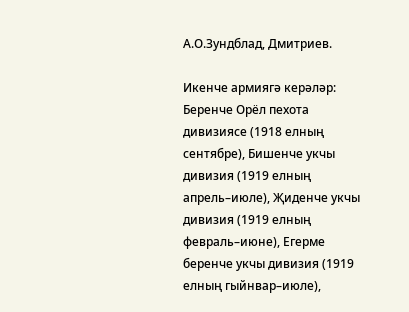А.О.Зундблад, Дмитриев.

Икенче армиягә керәләр: Беренче Орёл пехота дивизиясе (1918 елның сентябре), Бишенче укчы дивизия (1919 елның апрель–июле), Җиденче укчы дивизия (1919 елның февраль–июне), Егерме беренче укчы дивизия (1919 елның гыйнвар–июле),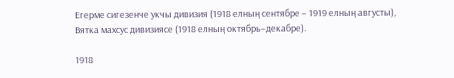Егерме сигезенче укчы дивизия (1918 елның сентябре – 1919 елның августы), Вятка махсус дивизиясе (1918 елның октябрь–декабре).

1918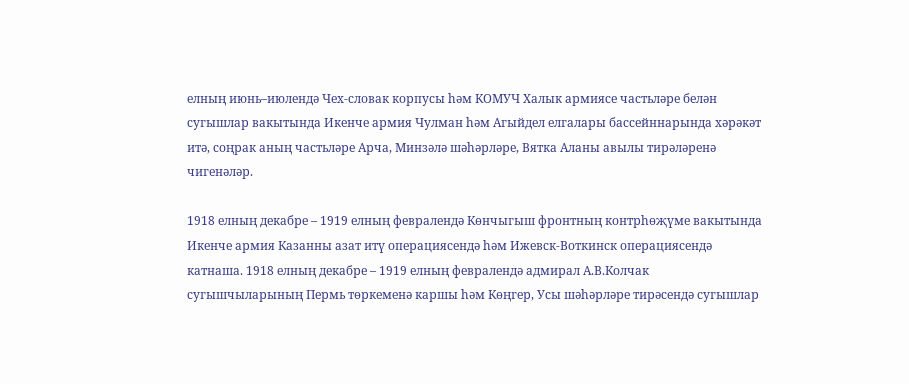елның июнь–июлендә Чех-словак корпусы һәм КОМУЧ Халык армиясе частьләре белән сугышлар вакытында Икенче армия Чулман һәм Агыйдел елгалары бассейннарында хәрәкәт итә, соңрак аның частьләре Арча, Минзәлә шәһәрләре, Вятка Аланы авылы тирәләренә чигенәләр.

1918 елның декабре – 1919 елның февралендә Көнчыгыш фронтның контрһөҗүме вакытында Икенче армия Казанны азат итү операциясендә һәм Ижевск-Воткинск операциясендә катнаша. 1918 елның декабре – 1919 елның февралендә адмирал А.В.Колчак сугышчыларының Пермь төркеменә каршы һәм Көңгер, Усы шәһәрләре тирәсендә сугышлар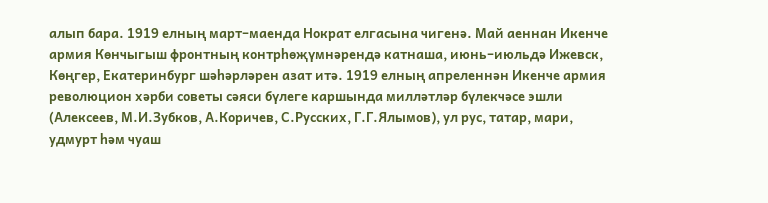алып бара. 1919 елның март–маенда Нократ елгасына чигенә. Май аеннан Икенче армия Көнчыгыш фронтның контрһөҗүмнәрендә катнаша, июнь–июльдә Ижевск, Көңгер, Екатеринбург шәһәрләрен азат итә. 1919 елның апреленнән Икенче армия революцион хәрби советы сәяси бүлеге каршында милләтләр бүлекчәсе эшли (Алексеев, М.И.Зубков, А.Коричев, С.Русских, Г.Г.Ялымов), ул рус, татар, мари, удмурт һәм чуаш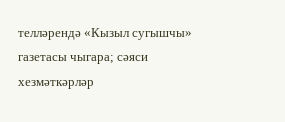телләрендә «Кызыл сугышчы» газетасы чыгара; сәяси хезмәткәрләр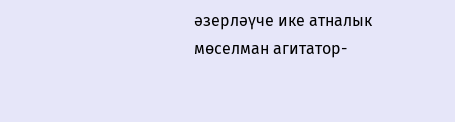әзерләүче ике атналык мөселман агитатор-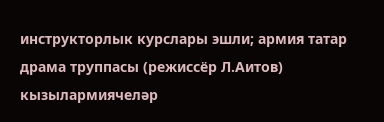инструкторлык курслары эшли; армия татар драма труппасы (режиссёр Л.Аитов) кызылармиячеләр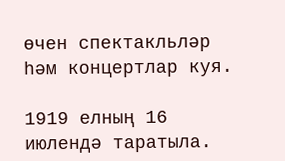өчен спектакльләр һәм концертлар куя.

1919 елның 16 июлендә таратыла.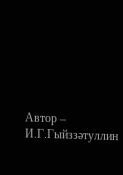Автор – И.Г.Гыйззәтуллин